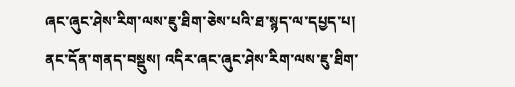ཞང་ཞུང་ཤེས་རིག་ལས་ཇུ་ཐིག་ཅེས་པའི་ཐ་སྙད་ལ་དཔྱད་པ།
ནང་དོན་གནད་བསྡུས། འདིར་ཞང་ཞུང་ཤེས་རིག་ལས་ཇུ་ཐིག་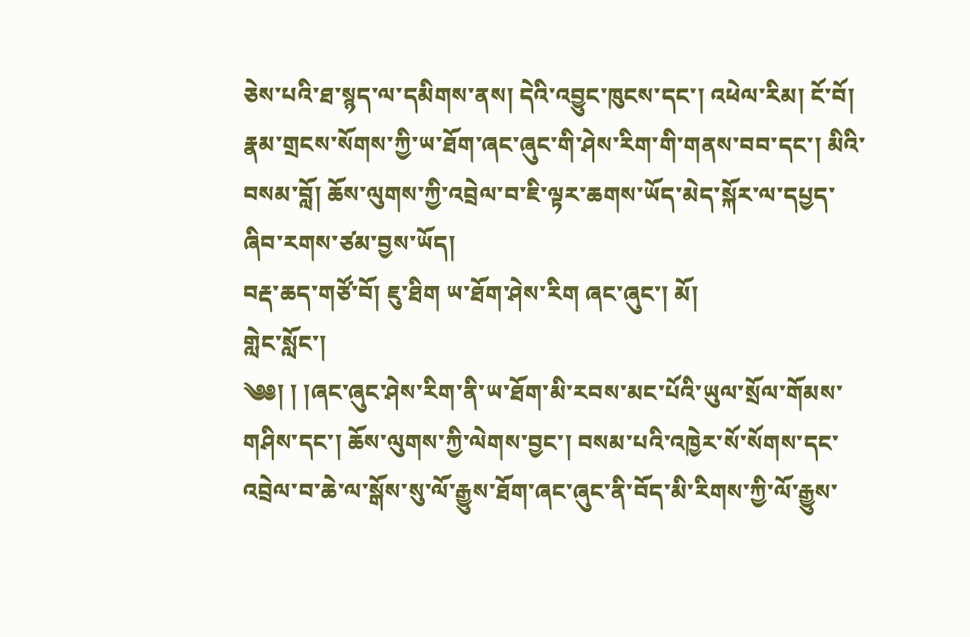ཅེས་པའི་ཐ་སྙད་ལ་དམིགས་ནས། དེའི་འབྱུང་ཁུངས་དང་། འཕེལ་རིམ། ངོ་བོ། རྣམ་གྲངས་སོགས་ཀྱི་ཡ་ཐོག་ཞང་ཞུང་གི་ཤེས་རིག་གི་གནས་བབ་དང་། མིའི་བསམ་བློ། ཆོས་ལུགས་ཀྱི་འབྲེལ་བ་ཇི་ལྟར་ཆགས་ཡོད་མེད་སྐོར་ལ་དཔྱད་ཞིབ་རགས་ཙམ་བྱས་ཡོད།
བརྡ་ཆད་གཙོ་བོ། ཇུ་ཐིག ཡ་ཐོག་ཤེས་རིག ཞང་ཞུང་། མོ།
གླེང་སློང་།
༄༅། ། །ཞང་ཞུང་ཤེས་རིག་ནི་ཡ་ཐོག་མི་རབས་མང་པོའི་ཡུལ་སྲོལ་གོམས་གཤིས་དང་། ཆོས་ལུགས་ཀྱི་ལེགས་བྱང་། བསམ་པའི་འཁྱེར་སོ་སོགས་དང་འབྲེལ་བ་ཆེ་ལ་སྒོས་སུ་ལོ་རྒྱུས་ཐོག་ཞང་ཞུང་ནི་བོད་མི་རིགས་ཀྱི་ལོ་རྒྱུས་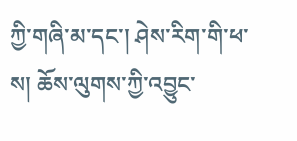ཀྱི་གཞི་མ་དང་། ཤེས་རིག་གི་ཕ་ས། ཆོས་ལུགས་ཀྱི་འབྱུང་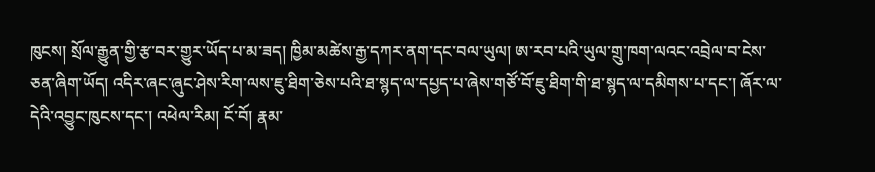ཁུངས། སྲོལ་རྒྱུན་གྱི་རྩ་བར་གྱུར་ཡོད་པ་མ་ཟད། ཁྱིམ་མཚེས་རྒྱ་དཀར་ནག་དང་བལ་ཡུལ། ཨ་རབ་པའི་ཡུལ་གྲུ་ཁག་ལའང་འབྲེལ་བ་ངེས་ཅན་ཞིག་ཡོད། འདིར་ཞང་ཞུང་ཤེས་རིག་ལས་ཇུ་ཐིག་ཅེས་པའི་ཐ་སྙད་ལ་དཔྱད་པ་ཞེས་གཙོ་བོ་ཇུ་ཐིག་གི་ཐ་སྙད་ལ་དམིགས་པ་དང་། ཞོར་ལ་དེའི་འབྱུང་ཁུངས་དང་། འཕེལ་རིམ། ངོ་བོ། རྣམ་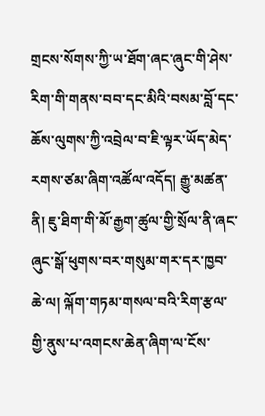གྲངས་སོགས་ཀྱི་ཡ་ཐོག་ཞང་ཞུང་གི་ཤེས་རིག་གི་གནས་བབ་དང་མིའི་བསམ་བློ་དང་ཆོས་ལུགས་ཀྱི་འབྲེལ་བ་ཇི་ལྟར་ཡོད་མེད་རགས་ཙམ་ཞིག་འཚོལ་འདོད། རྒྱུ་མཚན་ནི། ཇུ་ཐིག་གི་མོ་རྒྱག་ཚུལ་གྱི་སྲོལ་ནི་ཞང་ཞུང་སྒོ་ཕུགས་བར་གསུམ་གར་དར་ཁྱབ་ཆེ་ལ། ལྐོག་གཏམ་གསལ་བའི་རིག་རྩལ་གྱི་ནུས་པ་འགངས་ཆེན་ཞིག་ལ་ངོས་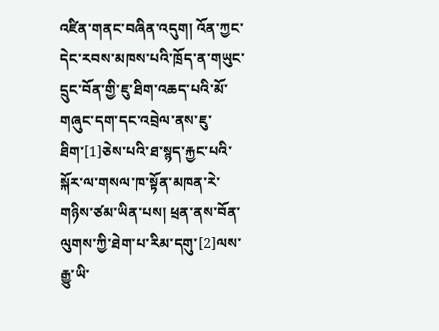འཛིན་གནང་བཞིན་འདུག། འོན་ཀྱང་དེང་རབས་མཁས་པའི་ཁྲོད་ན་གཡུང་དྲུང་བོན་གྱི་ཇུ་ཐིག་འཆད་པའི་མོ་གཞུང་དག་དང་འབྲེལ་ནས་ཇུ་ཐིག་[1]ཅེས་པའི་ཐ་སྙད་རྐྱང་པའི་སྐོར་ལ་གསལ་ཁ་སྟོན་མཁན་རེ་གཉིས་ཙམ་ཡིན་པས། ཕྲན་ནས་བོན་ལུགས་ཀྱི་ཐེག་པ་རིམ་དགུ་[2]ལས་རྒྱུ་ཡི་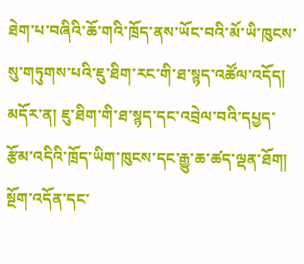ཐེག་པ་བཞིའི་ཆོ་གའི་ཁྲོད་ནས་ཡོང་བའི་མོ་ཡི་ཁུངས་སུ་གཏུགས་པའི་ཇུ་ཐིག་རང་གི་ཐ་སྙད་འཚོལ་འདོད། མདོར་ན། ཇུ་ཐིག་གི་ཐ་སྙད་དང་འབྲེལ་བའི་དཔྱད་རྩོམ་འདིའི་ཁྲོད་ཡིག་ཁུངས་དང་རྒྱུ་ཆ་ཚད་ལྡན་ཐོག། སྔོག་འདོན་དང་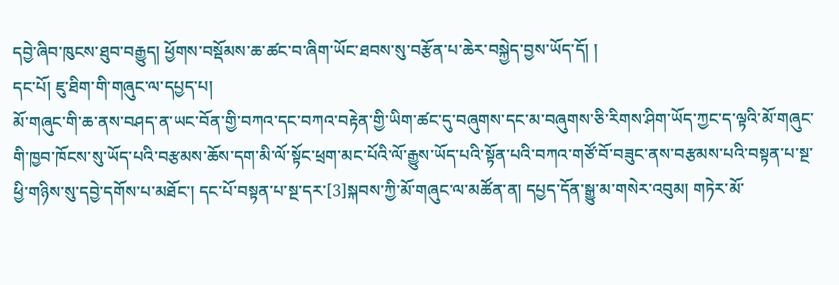དབྱེ་ཞིབ་ཁུངས་ཐུབ་བརྒྱུད། ཕྱོགས་བསྡོམས་ཆ་ཚང་བ་ཞིག་ཡོང་ཐབས་སུ་བརྩོན་པ་ཆེར་བསྐྱེད་བྱས་ཡོད་དོ། །
དང་པོ། ཇུ་ཐིག་གི་གཞུང་ལ་དཔྱད་པ།
མོ་གཞུང་གི་ཆ་ནས་བཤད་ན་ཡང་བོན་གྱི་བཀའ་དང་བཀའ་བརྟེན་གྱི་ཡིག་ཚང་དུ་བཞུགས་དང་མ་བཞུགས་ཅི་རིགས་ཤིག་ཡོད་ཀྱང་ད་ལྟའི་མོ་གཞུང་གི་ཁྱབ་ཁོངས་སུ་ཡོད་པའི་བརྩམས་ཆོས་དག་མི་ལོ་སྟོང་ཕྲག་མང་པོའི་ལོ་རྒྱུས་ཡོད་པའི་སྟོན་པའི་བཀའ་གཙོ་བོ་བཟུང་ནས་བརྩམས་པའི་བསྟན་པ་སྔ་ཕྱི་གཉིས་སུ་དབྱེ་དགོས་པ་མཐོང་། དང་པོ་བསྟན་པ་སྔ་དར་[3]སྐབས་ཀྱི་མོ་གཞུང་ལ་མཚོན་ན། དཔྱད་དོན་སྒྱུ་མ་གསེར་འབུམ། གཏེར་མོ་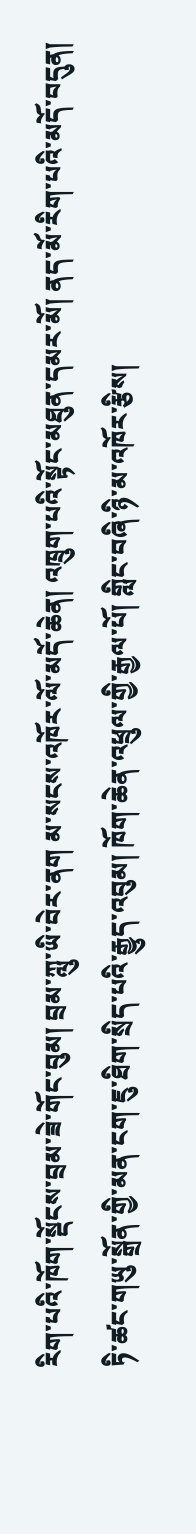རིག་པའི་ཁོག་སྡོངས་བྲམ་ཟེ་གོང་བུམ། བྲམ་ཀླུ་ཡི་བེར་ནག མ་སངས་འཁོར་ལོ་མདོ་ཆེན། འཁྲུག་པའི་སྟོང་མཐུན་དམར་མོ། ནད་མོ་རིག་པའི་མདོ་བདུན། ཏི་ཚང་གཡུ་སྒྲོན་གྱི་མན་ངག་ཇུ་ཐིག་སྲིད་པའི་རྒྱུད་འབུམ། ཁོག་ཆེན་འཕྲུལ་གྱི་རྒྱལ་པོ། གླིང་བཞི་ཉི་མ་འཁོར་རྩིས།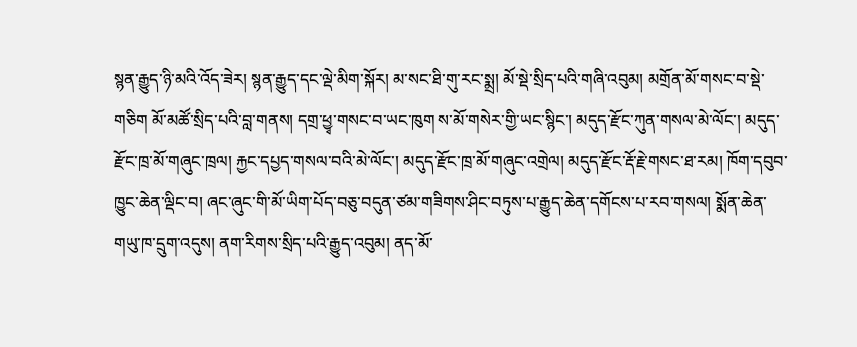སྙན་རྒྱུད་ཉི་མའི་འོད་ཟེར། སྙན་རྒྱུད་དང་ལྡེ་མིག་སྐོར། མ་སང་ཐི་གུ་རང་སྨྲ། མོ་སྡེ་སྲིད་པའི་གཞི་འབུམ། མགྲོན་མོ་གསང་བ་སྡེ་གཅིག མོ་མཚོ་སྲིད་པའི་བླ་གནས། དགྲ་ཕྱྭ་གསང་བ་ཡང་ཁུག ས་མོ་གསེར་གྱི་ཡང་སྙིང་། མདུད་རྫོང་ཀུན་གསལ་མེ་ལོང་། མདུད་རྫོང་ཁྲ་མོ་གཞུང་ཁྲལ། རྐྱང་དཔྱད་གསལ་བའི་མེ་ལོང་། མདུད་རྫོང་ཁྲ་མོ་གཞུང་འགྲེལ། མདུད་རྫོང་རྡོ་རྗེ་གསང་ཐ་རམ། ཁོག་དབུབ་ཁྱུང་ཆེན་ལྡིང་བ། ཞང་ཞུང་གི་མོ་ཡིག་པོད་བཅུ་བདུན་ཙམ་གཟིགས་ཤིང་བཏུས་པ་རྒྱུད་ཆེན་དགོངས་པ་རབ་གསལ། སྨོན་ཆེན་གཡུ་ཁ་དྲུག་འདུས། ནག་རིགས་སྲིད་པའི་རྒྱུད་འབུམ། ནད་མོ་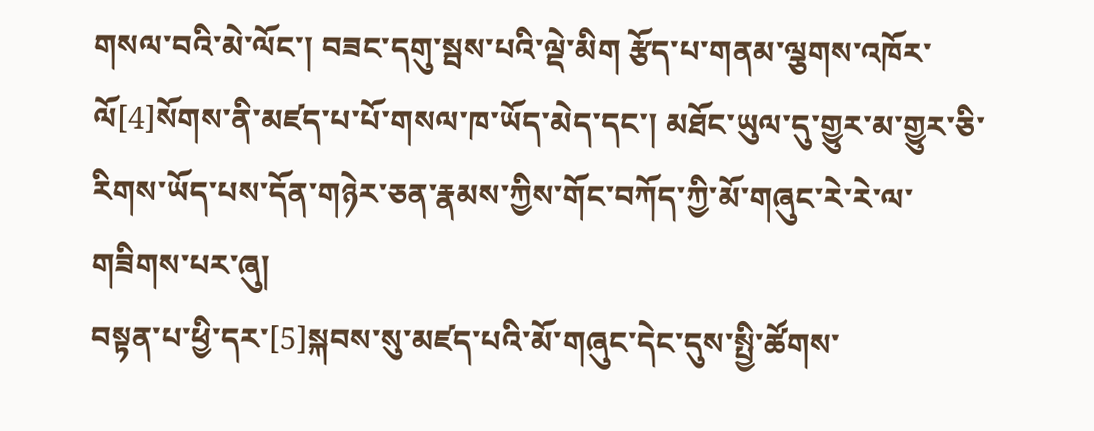གསལ་བའི་མེ་ལོང་། བཟང་དགུ་སྦས་པའི་ལྡེ་མིག རྩོད་པ་གནམ་ལྕགས་འཁོར་ལོ[4]སོགས་ནི་མཛད་པ་པོ་གསལ་ཁ་ཡོད་མེད་དང་། མཐོང་ཡུལ་དུ་གྱུར་མ་གྱུར་ཅི་རིགས་ཡོད་པས་དོན་གཉེར་ཅན་རྣམས་ཀྱིས་གོང་བཀོད་ཀྱི་མོ་གཞུང་རེ་རེ་ལ་གཟིགས་པར་ཞུ།
བསྟན་པ་ཕྱི་དར་[5]སྐབས་སུ་མཛད་པའི་མོ་གཞུང་དེང་དུས་སྤྱི་ཚོགས་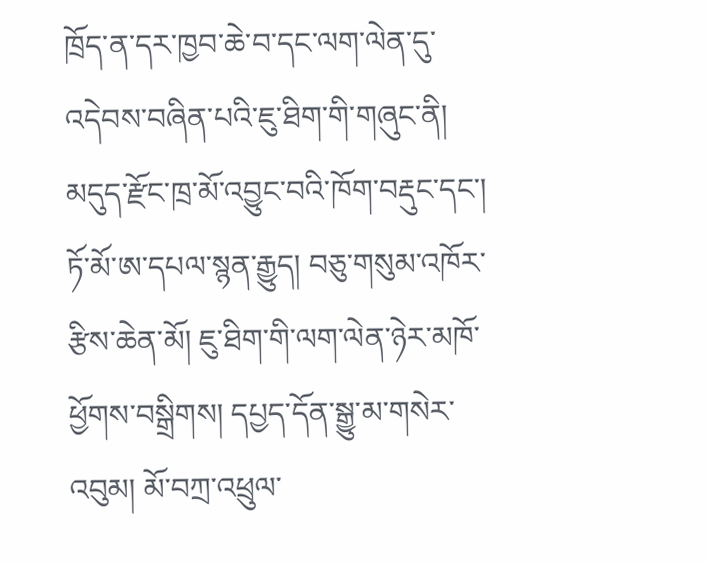ཁྲོད་ན་དར་ཁྱབ་ཆེ་བ་དང་ལག་ལེན་དུ་འདེབས་བཞིན་པའི་ཇུ་ཐིག་གི་གཞུང་ནི། མདུད་རྫོང་ཁྲ་མོ་འབྱུང་བའི་ཁོག་བརྡུང་དང་། ཏོ་མོ་ཨ་དཔལ་སྙན་རྒྱུད། བཅུ་གསུམ་འཁོར་རྩིས་ཆེན་མོ། ཇུ་ཐིག་གི་ལག་ལེན་ཉེར་མཁོ་ཕྱོགས་བསྒྲིགས། དཔྱད་དོན་སྒྱུ་མ་གསེར་འབུམ། མོ་བཀྲ་འཕྲུལ་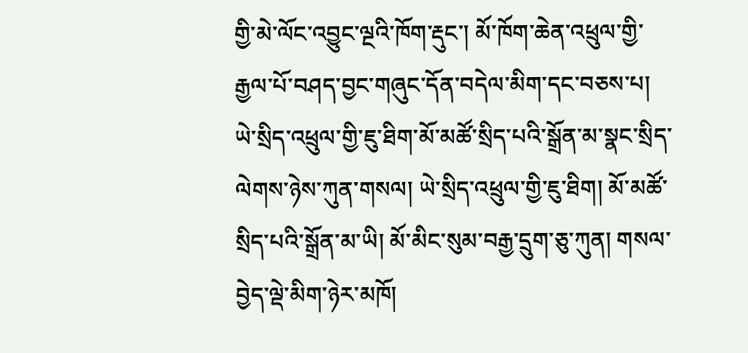གྱི་མེ་ལོང་འབྱུང་ལྔའི་ཁོག་རྡུང་། མོ་ཁོག་ཆེན་འཕྲུལ་གྱི་རྒྱལ་པོ་བཤད་བྱང་གཞུང་དོན་བདེལ་མིག་དང་བཅས་པ། ཡེ་སྲིད་འཕྲུལ་གྱི་ཇུ་ཐིག་མོ་མཚོ་སྲིད་པའི་སྒྲོན་མ་སྣང་སྲིད་ལེགས་ཉེས་ཀུན་གསལ། ཡེ་སྲིད་འཕྲུལ་གྱི་ཇུ་ཐིག། མོ་མཚོ་སྲིད་པའི་སྒྲོན་མ་ཡི། མོ་མིང་སུམ་བརྒྱ་དྲུག་ཅུ་ཀུན། གསལ་བྱེད་ལྡེ་མིག་ཉེར་མཁོ།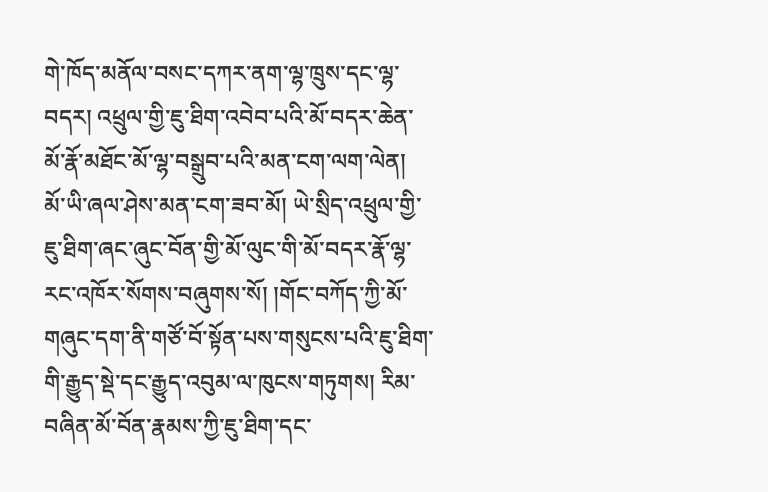གེ་ཁོད་མནོལ་བསང་དཀར་ནག་ལྷ་ཁྲུས་དང་ལྷ་བདར། འཕྲུལ་གྱི་ཇུ་ཐིག་འབེབ་པའི་མོ་བདར་ཆེན་མོ་རྣོ་མཐོང་མོ་ལྷ་བསྒྲུབ་པའི་མན་ངག་ལག་ལེན། མོ་ཡི་ཞལ་ཤེས་མན་ངག་ཟབ་མོ། ཡེ་སྲིད་འཕྲུལ་གྱི་ཇུ་ཐིག་ཞང་ཞུང་བོན་གྱི་མོ་ལུང་གི་མོ་བདར་རྣོ་ལྷ་རང་འཁོར་སོགས་བཞུགས་སོ། །གོང་བཀོད་ཀྱི་མོ་གཞུང་དག་ནི་གཙོ་བོ་སྟོན་པས་གསུངས་པའི་ཇུ་ཐིག་གི་རྒྱུད་སྡེ་དང་རྒྱུད་འབུམ་ལ་ཁུངས་གཏུགས། རིམ་བཞིན་མོ་བོན་རྣམས་ཀྱི་ཇུ་ཐིག་དང་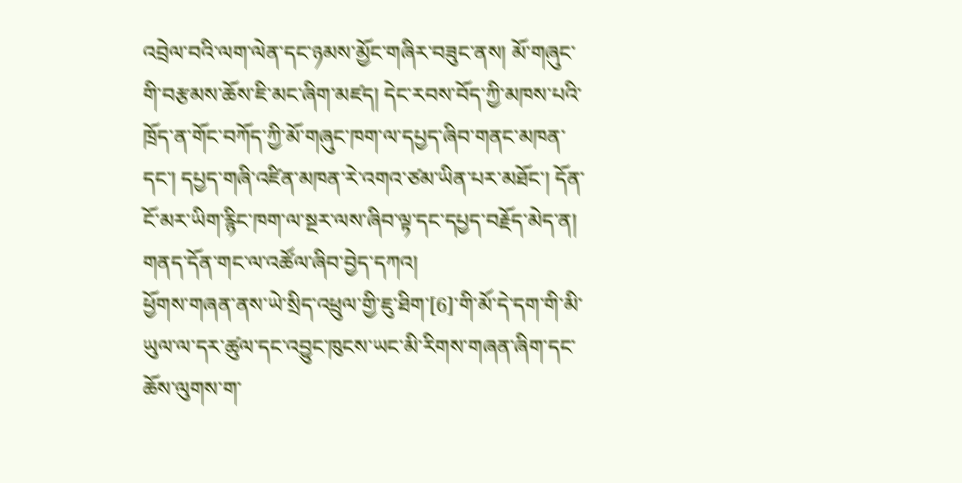འབྲེལ་བའི་ལག་ལེན་དང་ཉམས་མྱོང་གཞིར་བཟུང་ནས། མོ་གཞུང་གི་བརྩམས་ཆོས་ཇི་མང་ཞིག་མཛད། དེང་རབས་བོད་ཀྱི་མཁས་པའི་ཁྲོད་ན་གོང་བཀོད་ཀྱི་མོ་གཞུང་ཁག་ལ་དཔྱད་ཞིབ་གནང་མཁན་དང་། དཔྱད་གཞི་འཛིན་མཁན་རེ་འགའ་ཙམ་ཡིན་པར་མཐོང་། དོན་ངོ་མར་ཡིག་རྙིང་ཁག་ལ་སྔར་ལས་ཞིབ་ལྟ་དང་དཔྱད་བརྗོད་མེད་ན། གནད་དོན་གང་ལ་འཚོལ་ཞིབ་བྱེད་དཀའ།
ཕྱོགས་གཞན་ནས་ཡེ་སྲིད་འཕྲུལ་གྱི་ཇུ་ཐིག་[6]་གི་མོ་དེ་དག་གི་མི་ཡུལ་ལ་དར་ཚུལ་དང་འབྱུང་ཁུངས་ཡང་མི་རིགས་གཞན་ཞིག་དང་ཆོས་ལུགས་ག་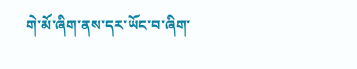གེ་མོ་ཞིག་ནས་དར་ཡོང་བ་ཞིག་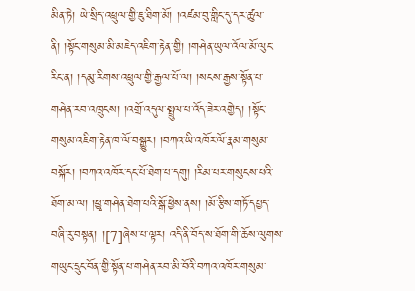མིན་ཏེ། ཡེ་སྲིད་འཕྲུལ་གྱི་ཇུ་ཐིག་མོ། །འཛམ་བུ་གླིང་དུ་དར་ཚུལ་ནི། །སྟོང་གསུམ་མི་མཇེད་འཇིག་རྟེན་གྱི། །གཤེན་ཡུལ་འོལ་མོ་ལུང་རིང་ན། །དམུ་རིགས་འཕྲུལ་གྱི་རྒྱལ་པོ་ལ། །སངས་རྒྱས་སྟོན་པ་གཤེན་རབ་འཁྲུངས། །འགྲོ་འདུལ་སྤྲུལ་པ་འོད་ཟེར་འགྱེད། །སྟོང་གསུམ་འཇིག་རྟེན་ཁ་ལོ་བསྒྱུར། །བཀའ་ཡི་འཁོར་ལོ་རྣམ་གསུམ་བསྐོར། །བཀའ་འཁོར་དང་པོ་ཐེག་པ་དགུ། །རིམ་པར་གསུངས་པའི་ཐོག་མ་ལ། །ཕྱྭ་གཤེན་ཐེག་པའི་སྒོ་ཕྱེས་ནས། །མོ་རྩིས་གཏོ་དཔྱད་བཞི་རུ་བསྟན། །[7]ཞེས་པ་ལྟར། འདི་ནི་བོད་ས་ཐོག་གི་ཆོས་ལུགས་གཡུང་དྲུང་བོན་གྱི་སྟོན་པ་གཤེན་རབ་མི་བོའི་བཀའ་འཁོར་གསུམ་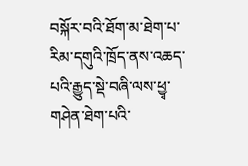བསྐོར་བའི་ཐོག་མ་ཐེག་པ་རིམ་དགུའི་ཁྲོད་ནས་འཆད་པའི་རྒྱུད་སྡེ་བཞི་ལས་ཕྱྭ་གཤེན་ཐེག་པའི་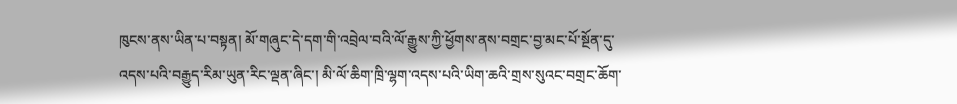ཁུངས་ནས་ཡིན་པ་བསྟན། མོ་གཞུང་དེ་དག་གི་འབྲེལ་བའི་ལོ་རྒྱུས་ཀྱི་ཕྱོགས་ནས་བགྲང་བྱ་མང་པོ་སྔོན་དུ་འདས་པའི་བརྒྱུད་རིམ་ཡུན་རིང་ལྡན་ཞིང་། མི་ལོ་ཆིག་ཁྲི་ལྷག་འདས་པའི་ཡིག་ཆའི་གྲས་སུའང་བགྲང་ཆོག་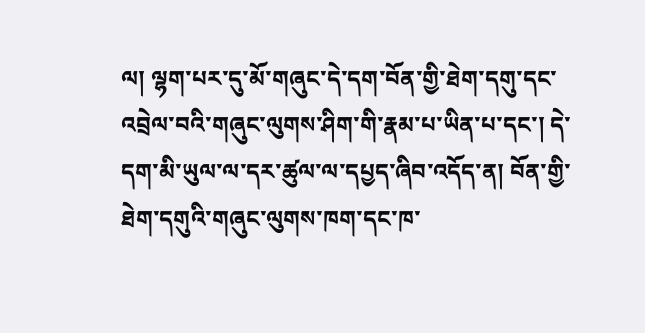ལ། ལྷག་པར་དུ་མོ་གཞུང་དེ་དག་བོན་གྱི་ཐེག་དགུ་དང་འབྲེལ་བའི་གཞུང་ལུགས་ཤིག་གི་རྣམ་པ་ཡིན་པ་དང་། དེ་དག་མི་ཡུལ་ལ་དར་ཚུལ་ལ་དཔྱད་ཞིབ་འདོད་ན། བོན་གྱི་ཐེག་དགུའི་གཞུང་ལུགས་ཁག་དང་ཁ་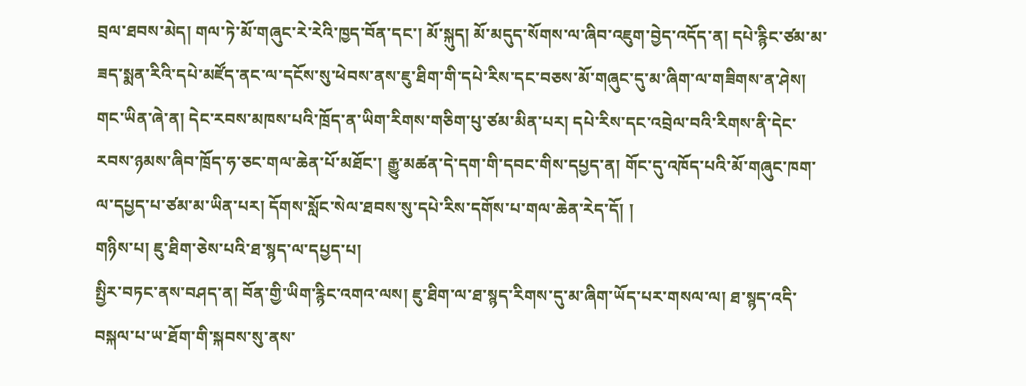བྲལ་ཐབས་མེད། གལ་ཏེ་མོ་གཞུང་རེ་རེའི་ཁྱད་བོན་དང་། མོ་སྐུད། མོ་མདུད་སོགས་ལ་ཞིབ་འཇུག་བྱེད་འདོད་ན། དཔེ་རྙིང་ཙམ་མ་ཟད་སྨན་རིའི་དཔེ་མཛོད་ནང་ལ་དངོས་སུ་ཕེབས་ནས་ཇུ་ཐིག་གི་དཔེ་རིས་དང་བཅས་མོ་གཞུང་དུ་མ་ཞིག་ལ་གཟིགས་ན་ཤེས། གང་ཡིན་ཞེ་ན། དེང་རབས་མཁས་པའི་ཁྲོད་ན་ཡིག་རིགས་གཅིག་པུ་ཙམ་མིན་པར། དཔེ་རིས་དང་འབྲེལ་བའི་རིགས་ནི་དེང་རབས་ཉམས་ཞིབ་ཁྲོད་ཧ་ཅང་གལ་ཆེན་པོ་མཐོང་། རྒྱུ་མཚན་དེ་དག་གི་དབང་གིས་དཔྱད་ན། གོང་དུ་འཁོད་པའི་མོ་གཞུང་ཁག་ལ་དཔྱད་པ་ཙམ་མ་ཡིན་པར། དོགས་སློང་སེལ་ཐབས་སུ་དཔེ་རིས་དགོས་པ་གལ་ཆེན་རེད་དོ། །
གཉིས་པ། ཇུ་ཐིག་ཅེས་པའི་ཐ་སྙད་ལ་དཔྱད་པ།
སྤྱིར་བཏང་ནས་བཤད་ན། བོན་གྱི་ཡིག་རྙིང་འགའ་ལས། ཇུ་ཐིག་ལ་ཐ་སྙད་རིགས་དུ་མ་ཞིག་ཡོད་པར་གསལ་ལ། ཐ་སྙད་འདི་བསྐལ་པ་ཡ་ཐོག་གི་སྐབས་སུ་ནས་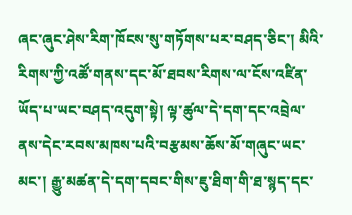ཞང་ཞུང་ཤེས་རིག་ཁོངས་སུ་གཏོགས་པར་བཤད་ཅིང་། མིའི་རིགས་ཀྱི་འཚོ་གནས་དང་མོ་ཐབས་རིགས་ལ་ངོས་འཛིན་ཡོད་པ་ཡང་བཤད་འདུག་སྟེ། ལྟ་ཚུལ་དེ་དག་དང་འབྲེལ་ནས་དེང་རབས་མཁས་པའི་བརྩམས་ཆོས་མོ་གཞུང་ཡང་མང་། རྒྱུ་མཚན་དེ་དག་དབང་གིས་ཇུ་ཐིག་གི་ཐ་སྙད་དང་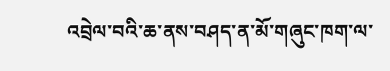འབྲེལ་བའི་ཆ་ནས་བཤད་ན་མོ་གཞུང་ཁག་ལ་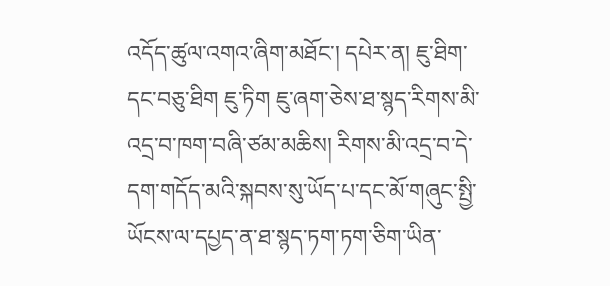འདོད་ཚུལ་འགའ་ཞིག་མཐོང་། དཔེར་ན། ཇུ་ཐིག་དང་བཅུ་ཐིག ཇུ་ཏིག ཇུ་ཞག་ཅེས་ཐ་སྙད་རིགས་མི་འདྲ་བ་ཁག་བཞི་ཙམ་མཆིས། རིགས་མི་འདྲ་བ་དེ་དག་གདོད་མའི་སྐབས་སུ་ཡོད་པ་དང་མོ་གཞུང་སྤྱི་ཡོངས་ལ་དཔྱད་ན་ཐ་སྙད་ཏག་ཏག་ཅིག་ཡིན་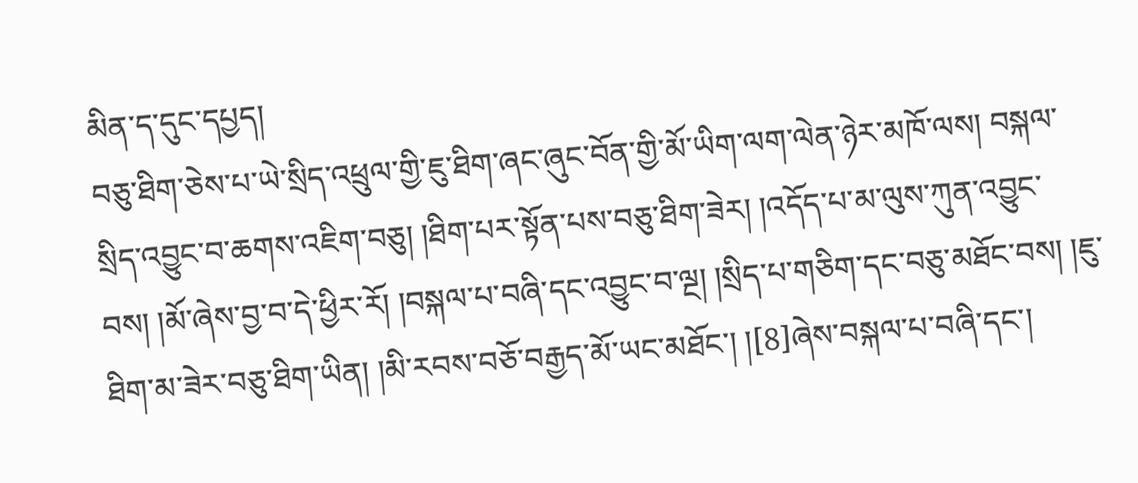མིན་ད་དུང་དཔྱད།
བཅུ་ཐིག་ཅེས་པ་ཡེ་སྲིད་འཕྲུལ་གྱི་ཇུ་ཐིག་ཞང་ཞུང་བོན་གྱི་མོ་ཡིག་ལག་ལེན་ཉེར་མཁོ་ལས། བསྐལ་སྲིད་འབྱུང་བ་ཆགས་འཇིག་བཅུ། །ཐིག་པར་སྟོན་པས་བཅུ་ཐིག་ཟེར། །འདོད་པ་མ་ལུས་ཀུན་འབྱུང་བས། །མོ་ཞེས་བྱ་བ་དེ་ཕྱིར་རོ། །བསྐལ་པ་བཞི་དང་འབྱུང་བ་ལྔ། །སྲིད་པ་གཅིག་དང་བཅུ་མཐོང་བས། །ཇུ་ཐིག་མ་ཟེར་བཅུ་ཐིག་ཡིན། །མི་རབས་བཅོ་བརྒྱད་མོ་ཡང་མཐོང་། །[8]ཞེས་བསྐལ་པ་བཞི་དང་།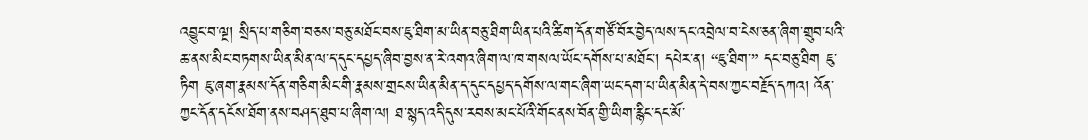འབྱུང་བ་ལྔ། སྲིད་པ་གཅིག་བཅས་བཅུ་མཐོང་བས་ཇུ་ཐིག་མ་ཡིན་བཅུ་ཐིག་ཡིན་པའི་ཚིག་དོན་གཙོ་བོར་བྱེད་ལས་དང་འབྲེལ་བ་ངེས་ཅན་ཞིག་གྲུབ་པའི་ཆ་ནས་མིང་བཏགས་ཡིན་མིན་ལ་ད་དུང་དཔྱད་ཞིབ་བྱས་ན་རེ་འགའ་ཞིག་ལ་ཁ་གསལ་ཡོང་དགོས་པ་མཐོང་། དཔེར་ན། “ཇུ་ཐིག་” དང་བཅུ་ཐིག ཇུ་ཏིག ཇུ་ཞག་རྣམས་དོན་གཅིག་མིང་གི་རྣམས་གྲངས་ཡིན་མིན་ད་དུང་དཔྱད་དགོས་ལ་གང་ཞིག་ཡང་དག་པ་ཡིན་མིན་དེ་བས་ཀྱང་བརྗོད་དཀའ། འོན་ཀྱང་དོན་དངོས་ཐོག་ནས་བཤད་ཐུབ་པ་ཞིག་ལ། ཐ་སྙད་འདི་དུས་རབས་མང་པོའི་གོང་ནས་བོན་གྱི་ཡིག་རྙིང་དང་མོ་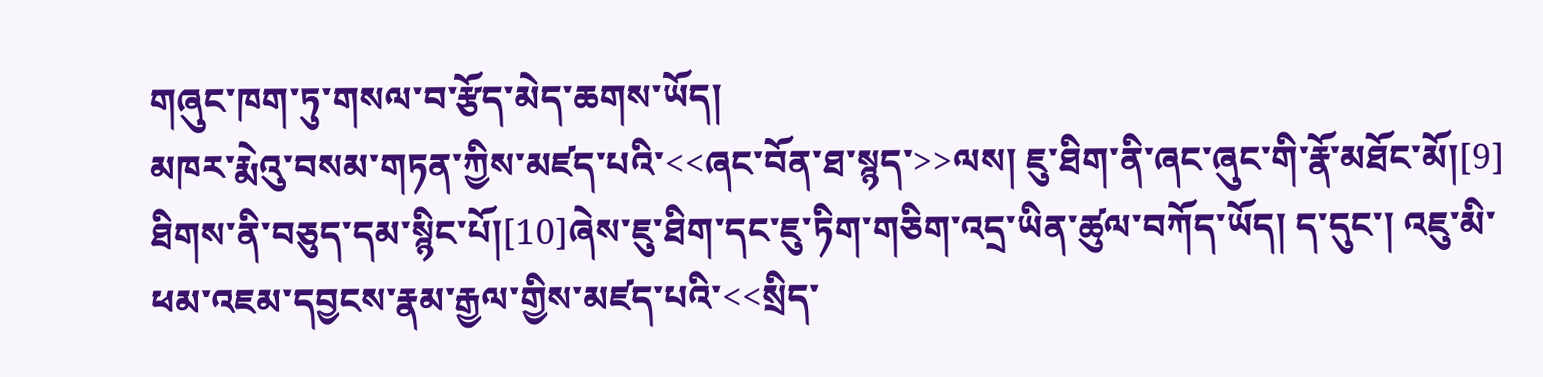གཞུང་ཁག་ཏུ་གསལ་བ་རྩོད་མེད་ཆགས་ཡོད།
མཁར་རྨེའུ་བསམ་གཏན་ཀྱིས་མཛད་པའི་<<ཞང་བོན་ཐ་སྙད་>>ལས། ཇུ་ཐིག་ནི་ཞང་ཞུང་གི་རྣོ་མཐོང་མོ།[9] ཐིགས་ནི་བཅུད་དམ་སྙིང་པོ།[10]ཞེས་ཇུ་ཐིག་དང་ཇུ་ཏིག་གཅིག་འདྲ་ཡིན་ཚུལ་བཀོད་ཡོད། ད་དུང་། འཇུ་མི་ཕམ་འཇམ་དབྱངས་རྣམ་རྒྱལ་གྱིས་མཛད་པའི་<<སྲིད་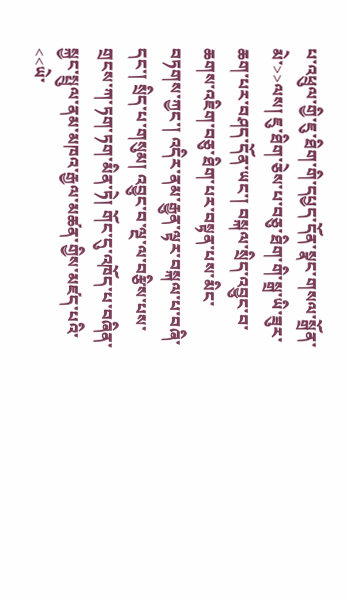པ་འཕྲུལ་གྱི་ཇུ་ཐིག་གི་དཔྱད་དོན་སྣང་གསལ་སྒྲོན་མེ་>>ལས། ཇུ་ཐིག་ཅེས་པ་བཅུ་ཐིག་གི་སྒྲ་ཡི་ཟུར་ཆག་པར་བཤད་དོན་ཡང་། བསྐལ་སྲིད་འབྱུང་བ་ཆགས་འཇིག་བཅུ་ཐིག་པར་བསྟན་པས་མིང་བཏགས་ཀྱང་། འདིར་ནམ་རྒྱུན་ལྟར་བསྐལ་པ་བཞི་དང་། སྲིད་པ་གསུམ། འབྱུང་བ་ལྔ་ལ་བརྩིས་པས་གྲངས་ཀ་ཏག་ཏག་མིན་ཏེ། གོང་དུ་འཁོད་པ་བཞིན་སྐྱང་སྤྲུལ་ནམ་མཁའ་རྒྱལ་མཚན་གྱིས་མཛད་པའི་<<ཡེ་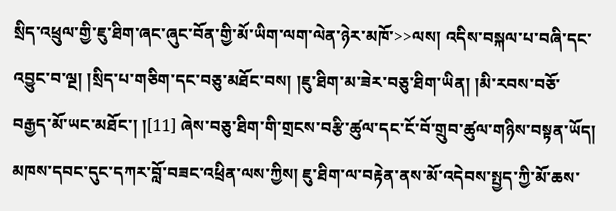སྲིད་འཕྲུལ་གྱི་ཇུ་ཐིག་ཞང་ཞུང་བོན་གྱི་མོ་ཡིག་ལག་ལེན་ཉེར་མཁོ་>>ལས། འདིས་བསྐལ་པ་བཞི་དང་འབྱུང་བ་ལྔ། །སྲིད་པ་གཅིག་དང་བཅུ་མཐོང་བས། །ཇུ་ཐིག་མ་ཟེར་བཅུ་ཐིག་ཡིན། །མི་རབས་བཅོ་བརྒྱད་མོ་ཡང་མཐོང་། །[11] ཞེས་བཅུ་ཐིག་གི་གྲངས་བརྩི་ཚུལ་དང་ངོ་བོ་གྲུབ་ཚུལ་གཉིས་བསྟན་ཡོད། མཁས་དབང་དུང་དཀར་བློ་བཟང་འཕྲིན་ལས་ཀྱིས། ཇུ་ཐིག་ལ་བརྟེན་ནས་མོ་འདེབས་སྤྱད་ཀྱི་མོ་ཆས་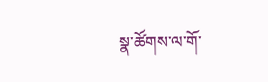སྣ་ཚོགས་ལ་གོ་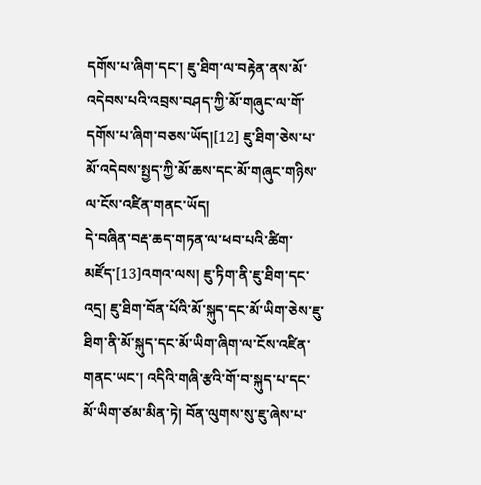དགོས་པ་ཞིག་དང་། ཇུ་ཐིག་ལ་བརྟེན་ནས་མོ་འདེབས་པའི་འབྲས་བཤད་ཀྱི་མོ་གཞུང་ལ་གོ་དགོས་པ་ཞིག་བཅས་ཡོད།[12] ཇུ་ཐིག་ཅེས་པ་མོ་འདེབས་སྤྱད་ཀྱི་མོ་ཆས་དང་མོ་གཞུང་གཉིས་ལ་ངོས་འཛིན་གནང་ཡོད།
དེ་བཞིན་བརྡ་ཆད་གཏན་ལ་ཕབ་པའི་ཚིག་མཛོད་[13]འགའ་ལས། ཇུ་ཏིག་ནི་ཇུ་ཐིག་དང་འདྲ། ཇུ་ཐིག་བོན་པོའི་མོ་སྐུད་དང་མོ་ཡིག་ཅེས་ཇུ་ཐིག་ནི་མོ་སྐུད་དང་མོ་ཡིག་ཞིག་ལ་ངོས་འཛིན་གནང་ཡང་། འདིའི་གཞི་རྩའི་གོ་བ་སྐུད་པ་དང་མོ་ཡིག་ཙམ་མིན་ཏེ། བོན་ལུགས་སུ་ཇུ་ཞེས་པ་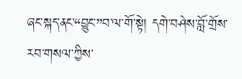ཞང་སྐད་ནང་“བྱུང་”བ་ལ་གོ་སྟེ། དགེ་བཤེས་བློ་གྲོས་རབ་གསལ་ཀྱིས་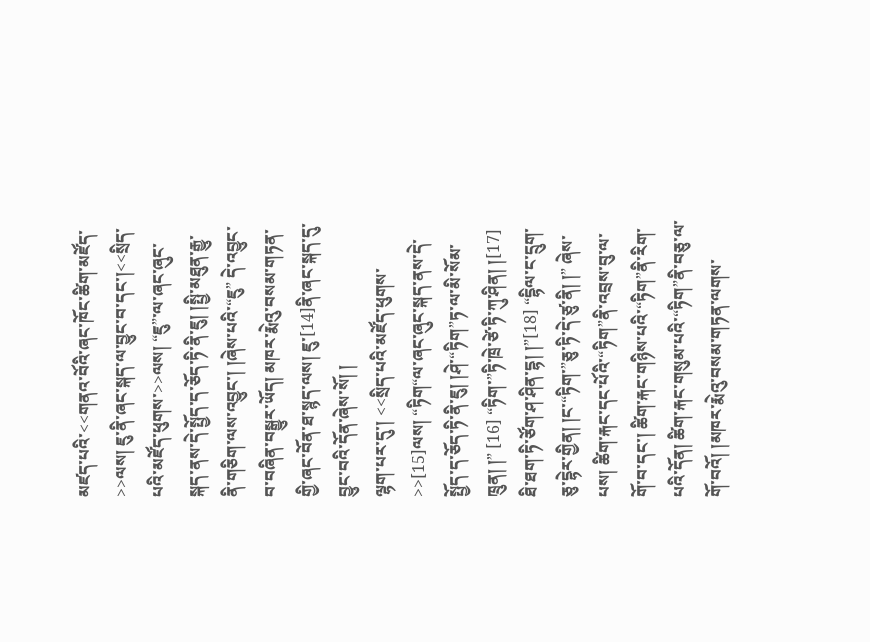མཛད་པའི་<<གནའ་བོའི་ཞང་ཁོང་ཚིག་མཛོད་>>ལས། ཇུ་ནི་ཞང་སྐད་ལ་བྱུང་བ་དང་།<<སྲིད་པའི་མཛོད་ཕུགས་>>ལས། “ཇུ”་ལ་ཞང་ཞུང་སྐད་ནས་དེ་སྤྱོད་ད་ཅོད་ཏི་ནི་ཇུ། །སྤྱི་མཐུན་རྒྱུ་ནི་གཅིག་ལས་འབྱུང་། །ཞེས་པའི་“ཇུ” དེ་འབྱུང་བ་བཞིན་བསྒྱུར་ཡོད། མཁར་རྨེའུ་བསམ་གཏན་གྱི་ཞང་བོན་ཐ་སྙད་ལས། ཇུ་[14]ནི་ཞང་སྐད་དུ་བྱུང་བའི་དོན་ཞེས་སོ། །
ལྷག་པར་དུ་། <<སྲིད་པའི་མཛོད་ཕུགས་>>[15]ལས། “ཏིག“ལ་ཞང་ཞུང་སྐད་ནས་དེ་སྤྱོད་ད་ཅོད་ཏི་ནི་ཇུ། །ཤེ་“ཏིག”ཏ་ལ་མི་སོམ་ཁྲུན། །” [16] “ཏིག་”ཏི་ཁྲེ་ཙེ་ཏི་ཀུ་ཤིན། །[17] ཐི་ཐག་ཏི་ཙོག་ཤ་ཤིན་དྷ། །”[18] “དྷིལ་ང་དྲུག་ཅུ་དྷེར་གྱིན། །ང་“ཏིག་”ཅུ་ཏི་དེ་ཙུ་ནི། །” ཞེས་པས། ཚིག་རྐང་དང་པོའི་“ཏིག”ནི་འབྲས་བུ་ལ་གོ་བ་དང་། ཚིག་རྐང་གཉིས་པའི་“ཏིག”ནི་རིག་པའི་དོན། ཚིག་རྐང་གསུམ་པའི་“ཏིག”ནི་བཅུ་ལ་གོ་བའོ། །མཁར་རྨེའུ་བསམ་གཏན་ལགས་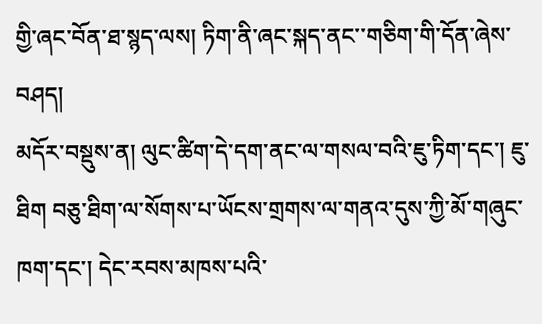གྱི་ཞང་བོན་ཐ་སྙད་ལས། ཏིག་ནི་ཞང་སྐད་ནང་་གཅིག་གི་དོན་ཞེས་བཤད།
མདོར་བསྡུས་ན། ལུང་ཚིག་དེ་དག་ནང་ལ་གསལ་བའི་ཇུ་ཏིག་དང་། ཇུ་ཐིག བཅུ་ཐིག་ལ་སོགས་པ་ཡོངས་གྲགས་ལ་གནའ་དུས་ཀྱི་མོ་གཞུང་ཁག་དང་། དེང་རབས་མཁས་པའི་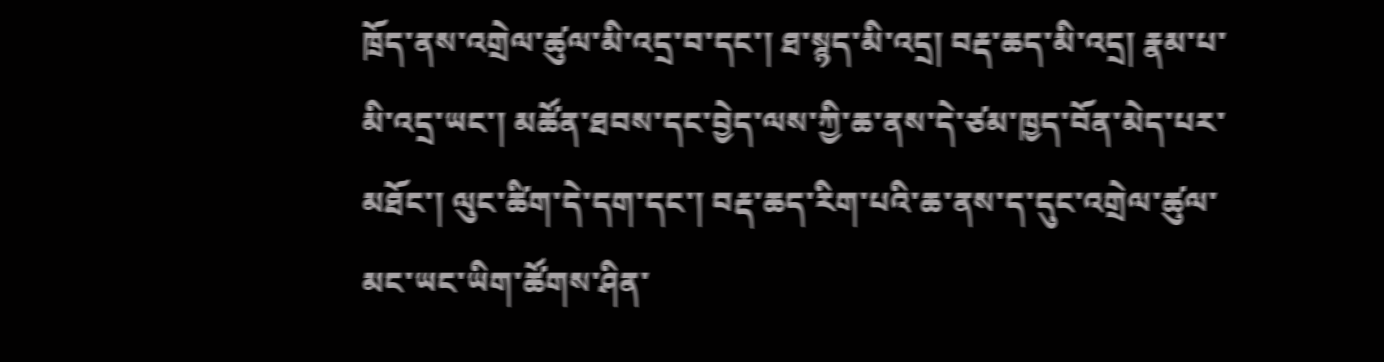ཁྲོད་ནས་འགྲེལ་ཚུལ་མི་འདྲ་བ་དང་། ཐ་སྙད་མི་འདྲ། བརྡ་ཆད་མི་འདྲ། རྣམ་པ་མི་འདྲ་ཡང་། མཚོན་ཐབས་དང་བྱེད་ལས་ཀྱི་ཆ་ནས་དེ་ཙམ་ཁྱད་བོན་མེད་པར་མཐོང་། ལུང་ཚིག་དེ་དག་དང་། བརྡ་ཆད་རིག་པའི་ཆ་ནས་ད་དུང་འགྲེལ་ཚུལ་མང་ཡང་ཡིག་ཚོགས་ཤིན་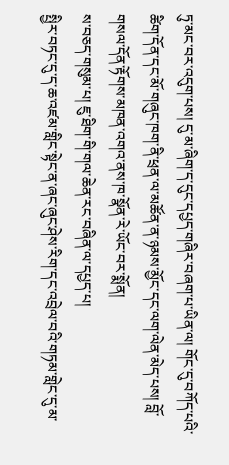ཏུ་མང་བར་འདུག་པས། དུ་མ་ཞིག་ད་དུང་དཔྱད་གཞིར་བཞག་པ་ཡིན་ལ། གོང་དུ་བཀོད་པའི་ཚིག་དོན་དང་མོ་གཞུང་ཁག་ནི་ཕྲན་ལ་མཚོན་ན་ཉམས་མྱོང་དང་ལག་ལེན་མེད་པས། བློ་གསལ་དོན་རྟོགས་མཁན་འགའ་ནས་ཁ་སྣོན་རེ་ཡོང་བར་སྨོན།
ས་བཅད་གསུམ་པ། ཇུ་ཐིག་གི་གལ་ཆེན་རང་བཞིན་ལ་དཔྱད་པ།
སྤྱིར་བཏང་དུ་ད་ཆ་འཛམ་གླིང་སྟེང་ན་ཞང་ཞུང་ཤེས་རིག་དང་འབྲེལ་བའི་གཏམ་གླེང་དུ་མ་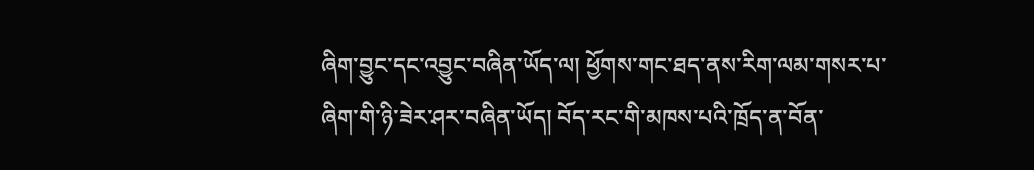ཞིག་བྱུང་དང་འབྱུང་བཞིན་ཡོད་ལ། ཕྱོགས་གང་ཐད་ནས་རིག་ལམ་གསར་པ་ཞིག་གི་ཉི་ཟེར་ཤར་བཞིན་ཡོད། བོད་རང་གི་མཁས་པའི་ཁྲོད་ན་བོན་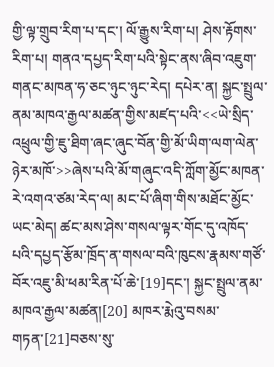གྱི་ལྟ་གྲུབ་རིག་པ་དང་། ལོ་རྒྱུས་རིག་པ། ཤེས་རྟོགས་རིག་པ། གནའ་དཔྱད་རིག་པའི་སྟེང་ནས་ཞིབ་འཇུག་གནང་མཁན་ཧ་ཅང་ཉུང་ཉུང་རེད། དཔེར་ན། སྐྱང་སྤྲུལ་ནམ་མཁའ་རྒྱལ་མཚན་གྱིས་མཛད་པའི་<<ཡེ་སྲིད་འཕྲུལ་གྱི་ཇུ་ཐིག་ཞང་ཞུང་བོན་གྱི་མོ་ཡིག་ལག་ལེན་ཉེར་མཁོ་>>ཞེས་པའི་མོ་གཞུང་འདི་ཀློག་མྱོང་མཁན་རེ་འགའ་ཙམ་རེད་ལ། མང་པོ་ཞིག་གིས་མཐོང་མྱོང་ཡང་མེད། ཚང་མས་ཤེས་གསལ་ལྟར་གོང་དུ་འཁོད་པའི་དཔྱད་རྩོམ་ཁྲོད་ན་གསལ་བའི་ཁུངས་རྣམས་གཙོ་བོར་འཇུ་མི་ཕམ་རིན་པོ་ཆེ་[19]དང་། སྐྱང་སྤྲུལ་ནམ་མཁའ་རྒྱལ་མཚན།[20] མཁར་རྨེའུ་བསམ་གཏན་[21]བཅས་སུ་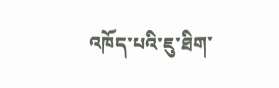འཁོད་པའི་ཇུ་ཐིག་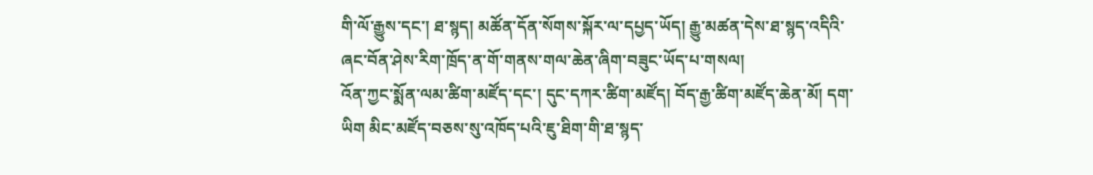གི་ལོ་རྒྱུས་དང་། ཐ་སྙད། མཚོན་དོན་སོགས་སྐོར་ལ་དཔྱད་ཡོད། རྒྱུ་མཚན་དེས་ཐ་སྙད་འདིའི་ཞང་བོན་ཤེས་རིག་ཁྲོད་ན་གོ་གནས་གལ་ཆེན་ཞིག་བཟུང་ཡོད་པ་གསལ།
འོན་ཀྱང་སྨོན་ལམ་ཚིག་མཛོད་དང་། དུང་དཀར་ཚིག་མཛོད། བོད་རྒྱ་ཚིག་མཛོད་ཆེན་མོ། དག་ཡིག མིང་མཛོད་བཅས་སུ་འཁོད་པའི་ཇུ་ཐིག་གི་ཐ་སྙད་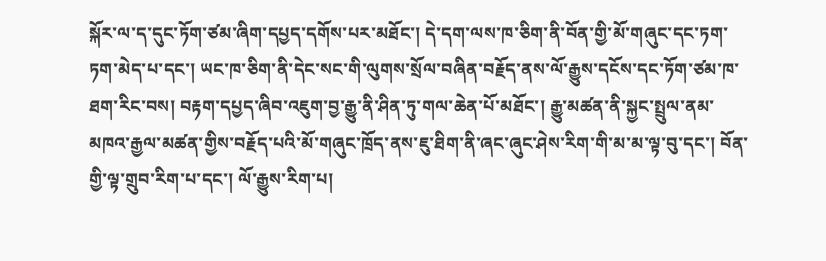སྐོར་ལ་ད་དུང་ཏོག་ཙམ་ཞིག་དཔྱད་དགོས་པར་མཐོང་། དེ་དག་ལས་ཁ་ཅིག་ནི་བོན་གྱི་མོ་གཞུང་དང་ཏག་ཏག་མེད་པ་དང་། ཡང་ཁ་ཅིག་ནི་དེང་སང་གི་ལུགས་སྲོལ་བཞིན་བརྗོད་ནས་ལོ་རྒྱུས་དངོས་དང་ཏོག་ཙམ་ཁ་ཐག་རིང་བས། བརྟག་དཔྱད་ཞིབ་འཇུག་བྱ་རྒྱུ་ནི་ཤིན་ཏུ་གལ་ཆེན་པོ་མཐོང་། རྒྱུ་མཚན་ནི་སྐྱང་སྤྲུལ་ནམ་མཁའ་རྒྱལ་མཚན་གྱིས་བརྗོད་པའི་མོ་གཞུང་ཁྲོད་ནས་ཇུ་ཐིག་ནི་ཞང་ཞུང་ཤེས་རིག་གི་མ་མ་ལྟ་བུ་དང་། བོན་གྱི་ལྟ་གྲུབ་རིག་པ་དང་། ལོ་རྒྱུས་རིག་པ།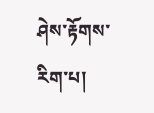ཤེས་རྟོགས་རིག་པ།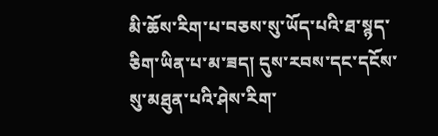མི་ཆོས་རིག་པ་བཅས་སུ་ཡོད་པའི་ཐ་སྙད་ཅིག་ཡིན་པ་མ་ཟད། དུས་རབས་དང་དངོས་སུ་མཐུན་པའི་ཤེས་རིག་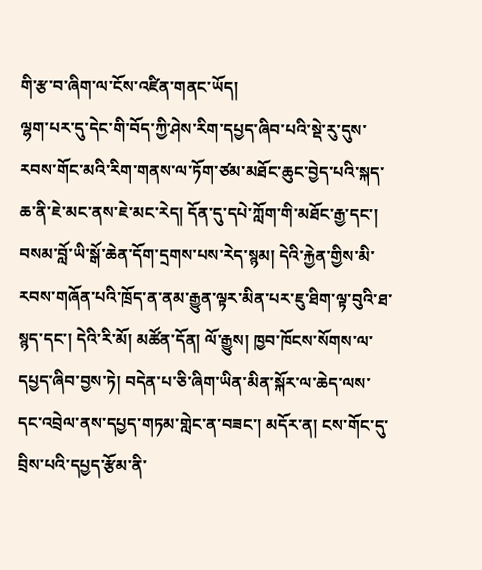གི་རྩ་བ་ཞིག་ལ་ངོས་འཛིན་གནང་ཡོད།
ལྷག་པར་དུ་དེང་གི་བོད་ཀྱི་ཤེས་རིག་དཔྱད་ཞིབ་པའི་སྡེ་རུ་དུས་རབས་གོང་མའི་རིག་གནས་ལ་ཏོག་ཙམ་མཐོང་ཆུང་བྱེད་པའི་སྐད་ཆ་ནི་ཇེ་མང་ནས་ཇེ་མང་རེད། དོན་དུ་དཔེ་ཀློག་གི་མཐོང་རྒྱ་དང་། བསམ་བློ་ཡི་སྒོ་ཆེན་དོག་དྲགས་པས་རེད་སྙམ། དེའི་རྐྱེན་གྱིས་མི་རབས་གཞོན་པའི་ཁྲོད་ན་ནམ་རྒྱུན་ལྟར་མིན་པར་ཇུ་ཐིག་ལྟ་བུའི་ཐ་སྙད་དང་། དེའི་རི་མོ། མཚོན་དོན། ལོ་རྒྱུས། ཁྱབ་ཁོངས་སོགས་ལ་དཔྱད་ཞིབ་བྱས་ཏེ། བདེན་པ་ཅི་ཞིག་ཡིན་མིན་སྐོར་ལ་ཆེད་ལས་དང་འབྲེལ་ནས་དཔྱད་གཏམ་གླེང་ན་བཟང་། མདོར་ན། ངས་གོང་དུ་བྲིས་པའི་དཔྱད་རྩོམ་ནི་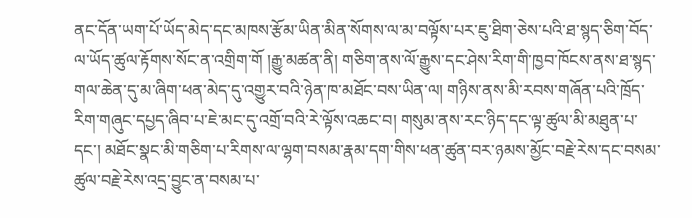ནང་དོན་ཡག་པོ་ཡོད་མེད་དང་མཁས་རྩོམ་ཡིན་མིན་སོགས་ལ་མ་བལྟོས་པར་ཇུ་ཐིག་ཅེས་པའི་ཐ་སྙད་ཅིག་བོད་ལ་ཡོད་ཚུལ་རྟོགས་སོང་ན་འགྲིག་གོ །རྒྱུ་མཚན་ནི། གཅིག་ནས་ལོ་རྒྱུས་དང་ཤེས་རིག་གི་ཁྱབ་ཁོངས་ནས་ཐ་སྙད་གལ་ཆེན་དུ་མ་ཞིག་ཕན་མེད་དུ་འགྱུར་བའི་ཉེན་ཁ་མཐོང་བས་ཡིན་ལ། གཉིས་ནས་མི་རབས་གཞོན་པའི་ཁྲོད་རིག་གཞུང་དཔྱད་ཞིབ་པ་ཇེ་མང་དུ་འགྲོ་བའི་རེ་ལྟོས་འཆང་བ། གསུམ་ནས་རང་ཉིད་དང་ལྟ་ཚུལ་མི་མཐུན་པ་དང་། མཐོང་སྣང་མི་གཅིག་པ་རིགས་ལ་ལྷག་བསམ་རྣམ་དག་གིས་ཕན་ཚུན་བར་ཉམས་མྱོང་བརྗེ་རེས་དང་བསམ་ཚུལ་བརྗེ་རེས་འདྲ་བྱུང་ན་བསམ་པ་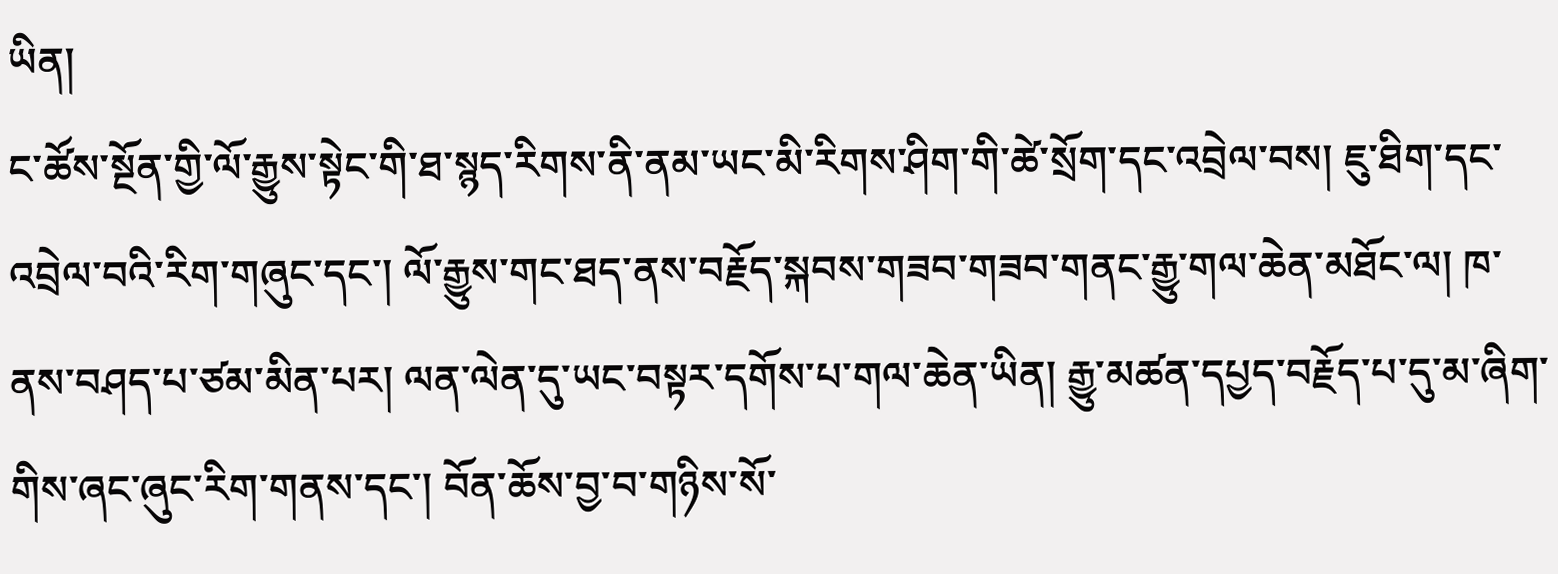ཡིན།
ང་ཚོས་སྔོན་གྱི་ལོ་རྒྱུས་སྟེང་གི་ཐ་སྙད་རིགས་ནི་ནམ་ཡང་མི་རིགས་ཤིག་གི་ཚེ་སྲོག་དང་འབྲེལ་བས། ཇུ་ཐིག་དང་འབྲེལ་བའི་རིག་གཞུང་དང་། ལོ་རྒྱུས་གང་ཐད་ནས་བརྗོད་སྐབས་གཟབ་གཟབ་གནང་རྒྱུ་གལ་ཆེན་མཐོང་ལ། ཁ་ནས་བཤད་པ་ཙམ་མིན་པར། ལན་ལེན་དུ་ཡང་བསྟར་དགོས་པ་གལ་ཆེན་ཡིན། རྒྱུ་མཚན་དཔྱད་བརྗོད་པ་དུ་མ་ཞིག་གིས་ཞང་ཞུང་རིག་གནས་དང་། བོན་ཆོས་བྱ་བ་གཉིས་སོ་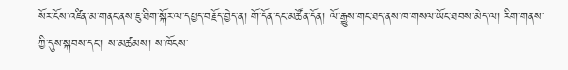སོར་ངོས་འཛིན་མ་གནང་ནས་ཇུ་ཐིག་སྐོར་ལ་དཔྱད་བརྗོད་བྱེད་ན། གོ་དོན་དང་མཚོན་དོན། ལོ་རྒྱུས་གང་ཐད་ནས་ཁ་གསལ་ཡོང་ཐབས་མེད་ལ། རིག་གནས་ཀྱི་དུས་སྐབས་དང་། ས་མཚམས། ས་ཁོངས་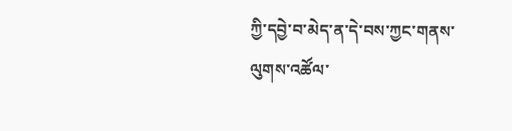ཀྱི་དབྱེ་བ་མེད་ན་དེ་བས་ཀྱང་གནས་ལུགས་འཚོལ་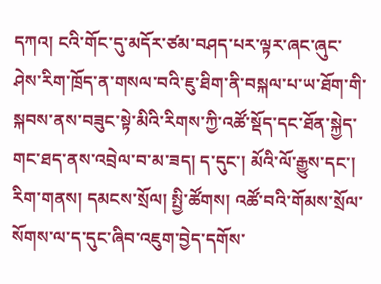དཀའ། ངའི་གོང་དུ་མདོར་ཙམ་བཤད་པར་ལྟར་ཞང་ཞུང་ཤེས་རིག་ཁྲོད་ན་གསལ་བའི་ཇུ་ཐིག་ནི་བསྐལ་པ་ཡ་ཐོག་གི་སྐབས་ནས་བཟུང་སྟེ་མིའི་རིགས་ཀྱི་འཚོ་སྡོད་དང་ཐོན་སྐྱེད་གང་ཐད་ནས་འབྲེལ་བ་མ་ཟད། ད་དུང་། མོའི་ལོ་རྒྱུས་དང་། རིག་གནས། དམངས་སྲོལ། སྤྱི་ཚོགས། འཚོ་བའི་གོམས་སྲོལ་སོགས་ལ་ད་དུང་ཞིབ་འཇུག་བྱེད་དགོས་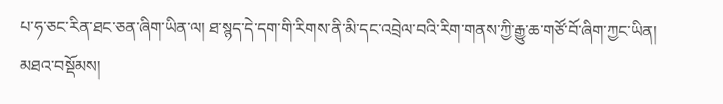པ་ཧ་ཅང་རིན་ཐང་ཅན་ཞིག་ཡིན་ལ། ཐ་སྙད་དེ་དག་གི་རིགས་ནི་མི་དང་འབྲེལ་བའི་རིག་གནས་ཀྱི་རྒྱུ་ཆ་གཙོ་བོ་ཞིག་ཀྱང་ཡིན།
མཐའ་བསྡོམས།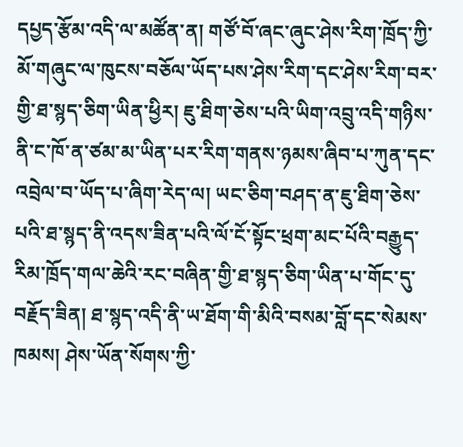དཔྱད་རྩོམ་འདི་ལ་མཚོན་ན། གཙོ་བོ་ཞང་ཞུང་ཤེས་རིག་ཁྲོད་ཀྱི་མོ་གཞུང་ལ་ཁུངས་བཅོལ་ཡོད་པས་ཤེས་རིག་དང་ཤེས་རིག་བར་གྱི་ཐ་སྙད་ཅིག་ཡིན་ཕྱིར། ཇུ་ཐིག་ཅེས་པའི་ཡིག་འབྲུ་འདི་གཉིས་ནི་ང་ཁོ་ན་ཙམ་མ་ཡིན་པར་རིག་གནས་ཉམས་ཞིབ་པ་ཀུན་དང་འབྲེལ་བ་ཡོད་པ་ཞིག་རེད་ལ། ཡང་ཅིག་བཤད་ན་ཇུ་ཐིག་ཅེས་པའི་ཐ་སྙད་ནི་འདས་ཟིན་པའི་ལོ་ངོ་སྟོང་ཕྲག་མང་པོའི་བརྒྱུད་རིམ་ཁྲོད་གལ་ཆེའི་རང་བཞིན་གྱི་ཐ་སྙད་ཅིག་ཡིན་པ་གོང་དུ་བརྗོད་ཟིན། ཐ་སྙད་འདི་ནི་ཡ་ཐོག་གི་མིའི་བསམ་བློ་དང་སེམས་ཁམས། ཤེས་ཡོན་སོགས་ཀྱི་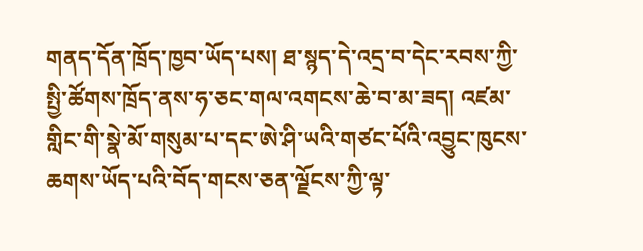གནད་དོན་ཁྲོད་ཁྱབ་ཡོད་པས། ཐ་སྙད་དེ་འདྲ་བ་དེང་རབས་ཀྱི་སྤྱི་ཚོགས་ཁྲོད་ནས་ཧ་ཅང་གལ་འགངས་ཆེ་བ་མ་ཟད། འཛམ་གླིང་གི་སྣེ་མོ་གསུམ་པ་དང་ཨེ་ཤི་ཡའི་གཙང་པོའི་འབྱུང་ཁུངས་ཆགས་ཡོད་པའི་བོད་གངས་ཅན་ལྗོངས་ཀྱི་ལྟ་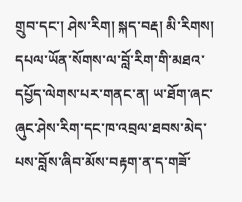གྲུབ་དང་། ཤེས་རིག། སྐད་བརྡ། མི་རིགས། དཔལ་ཡོན་སོགས་ལ་བློ་རིག་གི་མཐའ་དཔྱོད་ལེགས་པར་གནང་ན། ཡ་ཐོག་ཞང་ཞུང་ཤེས་རིག་དང་ཁ་འབྲལ་ཐབས་མེད་པས་བློས་ཞིབ་མོས་བརྟག་ན་ད་གཟོ་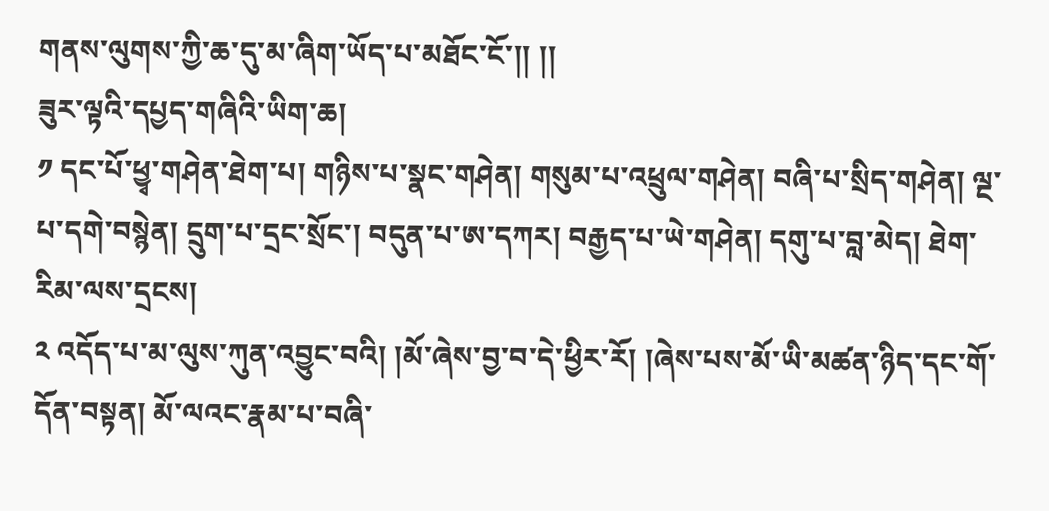གནས་ལུགས་ཀྱི་ཆ་དུ་མ་ཞིག་ཡོད་པ་མཐོང་ངོ་།། །།
ཟུར་ལྟའི་དཔྱད་གཞིའི་ཡིག་ཆ།
༡ དང་པོ་ཕྱྭ་གཤེན་ཐེག་པ། གཉིས་པ་སྣང་གཤེན། གསུམ་པ་འཕྲུལ་གཤེན། བཞི་པ་སྲིད་གཤེན། ལྔ་པ་དགེ་བསྙེན། དྲུག་པ་དྲང་སྲོང་། བདུན་པ་ཨ་དཀར། བརྒྱད་པ་ཡེ་གཤེན། དགུ་པ་བླ་མེད། ཐེག་རིམ་ལས་དྲངས།
༢ འདོད་པ་མ་ལུས་ཀུན་འབྱུང་བའི། །མོ་ཞེས་བྱ་བ་དེ་ཕྱིར་རོ། །ཞེས་པས་མོ་ཡི་མཚན་ཉིད་དང་གོ་དོན་བསྟན། མོ་ལའང་རྣམ་པ་བཞི་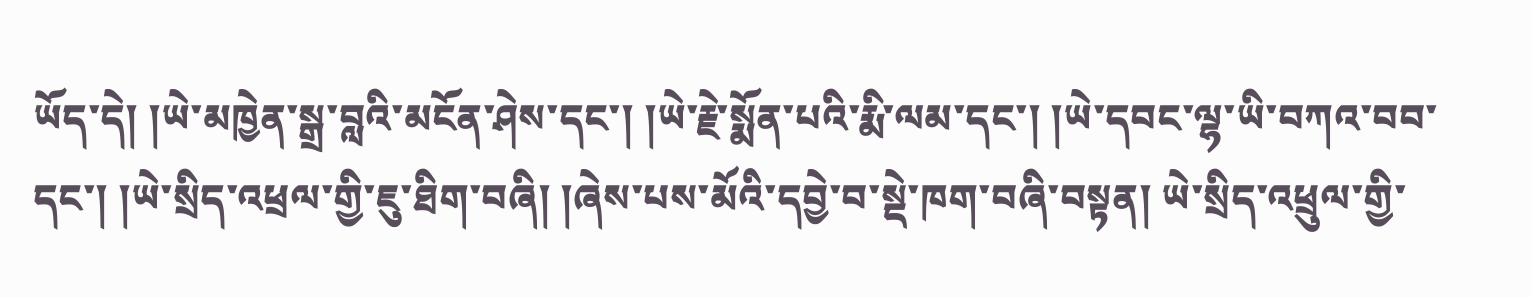ཡོད་དེ། །ཡེ་མཁྱེན་སྒྲ་བླའི་མངོན་ཤེས་དང་། །ཡེ་རྗེ་སྨོན་པའི་རྨི་ལམ་དང་། །ཡེ་དབང་ལྷ་ཡི་བཀའ་བབ་དང་། །ཡེ་སྲིད་འཕྲལ་གྱི་ཇུ་ཐིག་བཞི། །ཞེས་པས་མོའི་དབྱེ་བ་སྡེ་ཁག་བཞི་བསྟན། ཡེ་སྲིད་འཕྲུལ་གྱི་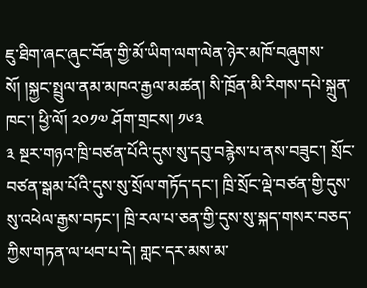ཇུ་ཐིག་ཞང་ཞུང་བོན་གྱི་མོ་ཡིག་ལག་ལེན་ཉེར་མཁོ་བཞུགས་སོ། །སྐྱང་སྤྲུལ་ནམ་མཁའ་རྒྱལ་མཚན། སི་ཁྲོན་མི་རིགས་དཔེ་སྐྲུན་ཁང་། ཕྱི་ལོ། ༢༠༡༧ ཤོག་གྲངས། ༡༦༣
༣ སྔར་གཉའ་ཁྲི་བཙན་པོའི་དུས་སུ་དབུ་བརྙེས་པ་ནས་བཟུང་། སྲོང་བཙན་སྒམ་པོའི་དུས་སུ་སྲོལ་གཏོད་དང་། ཁྲི་སྲོང་ལྡེ་བཙན་གྱི་དུས་སུ་འཕེལ་རྒྱས་བཏང་། ཁྲི་རལ་པ་ཅན་གྱི་དུས་སུ་སྐད་གསར་བཅད་ཀྱིས་གཏན་ལ་ཕབ་པ་དེ། གླང་དར་མས་མ་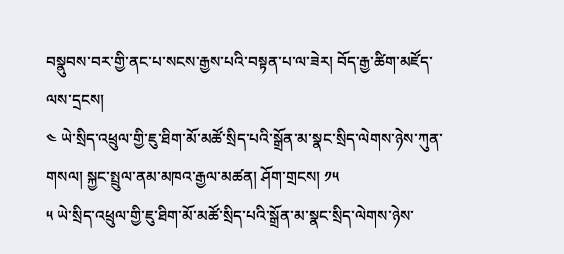བསྣུབས་བར་གྱི་ནང་པ་སངས་རྒྱས་པའི་བསྟན་པ་ལ་ཟེར། བོད་རྒྱ་ཚིག་མཛོད་ལས་དྲངས།
༤ ཡེ་སྲིད་འཕྲུལ་གྱི་ཇུ་ཐིག་མོ་མཚོ་སྲིད་པའི་སྒྲོན་མ་སྣང་སྲིད་ལེགས་ཉེས་ཀུན་གསལ། སྐྱང་སྤྲུལ་ནམ་མཁའ་རྒྱལ་མཚན། ཤོག་གྲངས། ༡༥
༥ ཡེ་སྲིད་འཕྲུལ་གྱི་ཇུ་ཐིག་མོ་མཚོ་སྲིད་པའི་སྒྲོན་མ་སྣང་སྲིད་ལེགས་ཉེས་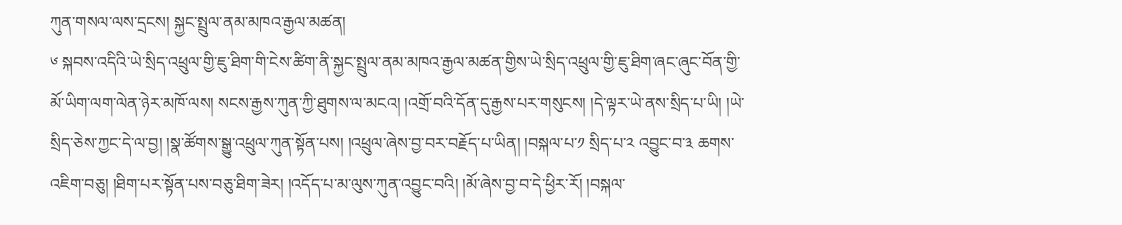ཀུན་གསལ་ལས་དྲངས། སྐྱང་སྤྲུལ་ནམ་མཁའ་རྒྱལ་མཚན།
༦ སྐབས་འདིའི་ཡེ་སྲིད་འཕྲུལ་གྱི་ཇུ་ཐིག་གི་ངེས་ཚིག་ནི་སྐྱང་སྤྲུལ་ནམ་མཁའ་རྒྱལ་མཚན་གྱིས་ཡེ་སྲིད་འཕྲུལ་གྱི་ཇུ་ཐིག་ཞང་ཞུང་བོན་གྱི་མོ་ཡིག་ལག་ལེན་ཉེར་མཁོ་ལས། སངས་རྒྱས་ཀུན་ཀྱི་ཐུགས་ལ་མངའ། །འགྲོ་བའི་དོན་དུ་རྒྱས་པར་གསུངས། །དེ་ལྟར་ཡེ་ནས་སྲིད་པ་ཡི། །ཡེ་སྲིད་ཅེས་ཀྱང་དེ་ལ་བྱ། །སྣ་ཚོགས་སྒྱུ་འཕྲུལ་ཀུན་སྟོན་པས། །འཕྲུལ་ཞེས་བྱ་བར་བརྗོད་པ་ཡིན། །བསྐལ་པ་༡ སྲིད་པ་༢ འབྱུང་བ་༣ ཆགས་འཇིག་བཅུ། །ཐིག་པར་སྟོན་པས་བཅུ་ཐིག་ཟེར། །འདོད་པ་མ་ལུས་ཀུན་འབྱུང་བའི། །མོ་ཞེས་བྱ་བ་དེ་ཕྱིར་རོ། །བསྐལ་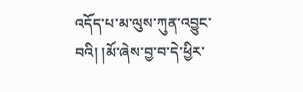འདོད་པ་མ་ལུས་ཀུན་འབྱུང་བའི། །མོ་ཞེས་བྱ་བ་དེ་ཕྱིར་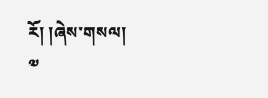རོ། །ཞེས་གསལ།
༧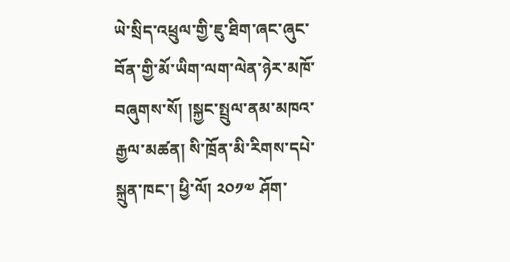ཡེ་སྲིད་འཕྲུལ་གྱི་ཇུ་ཐིག་ཞང་ཞུང་བོན་གྱི་མོ་ཡིག་ལག་ལེན་ཉེར་མཁོ་བཞུགས་སོ། །སྐྱང་སྤྲུལ་ནམ་མཁའ་རྒྱལ་མཚན། སི་ཁྲོན་མི་རིགས་དཔེ་སྐྲུན་ཁང་། ཕྱི་ལོ། ༢༠༡༧ ཤོག་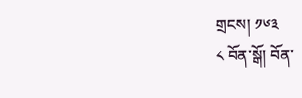གྲངས། ༡༦༣
༨ བོན་སྒོ། བོན་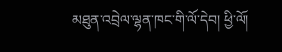མཐུན་འབྲེལ་ལྷན་ཁང་གི་ལོ་དེབ། ཕྱི་ལོ།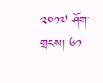༢༠༡༧ ཤོག་གྲངས། ༦༡